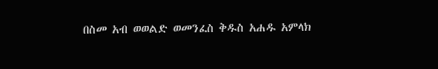በስመ አብ ወወልድ ወመንፈስ ቅዱስ አሐዱ አምላክ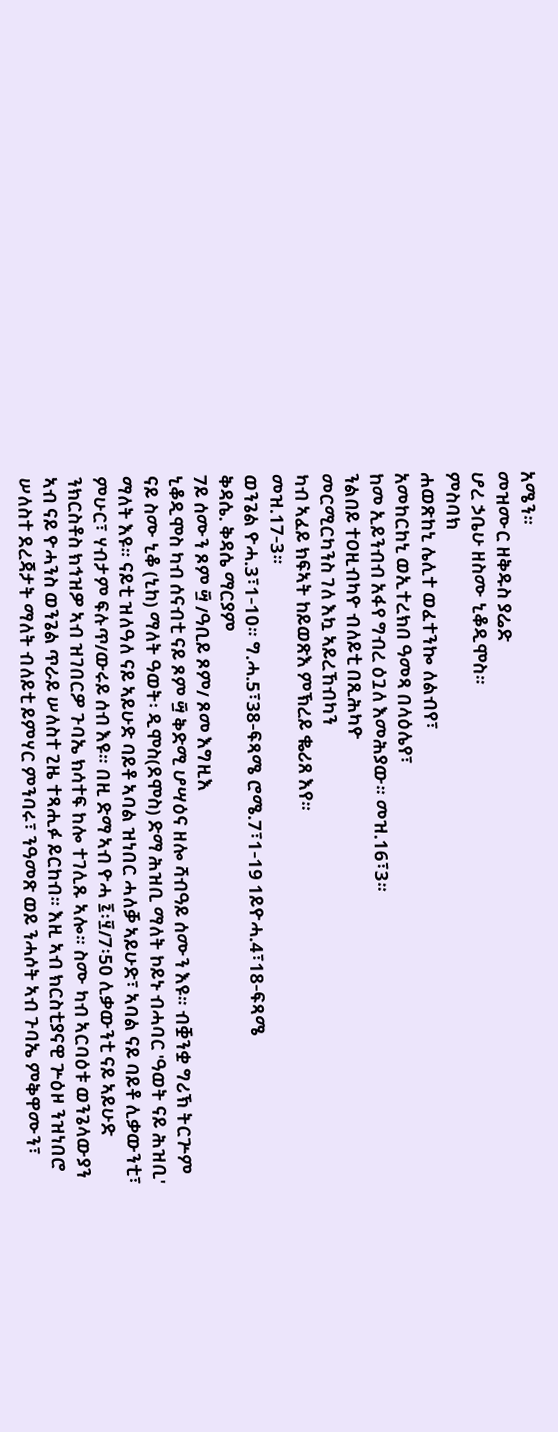አሜን።
መዝሙር ዘቅዱስ ያሬድ
ሆረ ኃቤሁ ዘስሙ ኒቆዲሞስ።
ምስባክ
ሐወጽከኒ ሌሊተ ወፈተንኰ ለልብየ፣
አመከርከኒ ወኢተረክበ ዓመጻ በላዕሌየ፣
ከመ ኢይንብብ አፋየ ግብረ ዕጓለ እመሕያው። መዝ.16፣3።
ንልበይ ተዐዚብካዮ ብለይቲ በጺሕካዮ
መርሚርካንስ ገለ እኳ ኣይረኸብካን
ካብ ኣፈይ ክፍኣት ከይወጽእ ምኽረይ ቈሪጸ እየ።
መዝ.17-3።
ወንጌል ዮሓ.3፣1-10። ግ.ሓ.5፣38-ፍጻሜ ሮሜ.7፣1-19 1ይዮሓ.4፣18-ፍጻሜ
ቅዳሴ. ቅዳሴ ማርያም
7ይ ሰሙን ጾም ፵ /ዓቢይ ጾም/ ጾመ እግዚእ
ኒቆዲሞስ ካብ ሰናብቲ ናይ ጾም ፵ ቅድሚ ሆሣዕና ዘሎ ሻብዓይ ሰሙን እዩ። ብቛንቋ ግሪኽ ትርጕም ናይ ስሙ ኒቆ (ኒከ) ማለት ዓወት፡ ዲሞስ(ደሞስ) ድማ ሕዝቢ ማለት ኮይኑ ብሓባር 'ዓወት ናይ ሕዝቢ' ማለት እዩ። ናይቲ ዝለዓለ ናይ ኣይሁድ ባይቶ ኣባል ዝነበር ሓለቓ ኣይሁድ፣ ኣባል ናይ ባይቶ ሊቃውንቲ፣ ምሁር፣ ሃብታም ፍሉጥ/ውሩይ ሰብ እዩ። በዚ ድማ ኣብ ዮሓ ፯፡፶/7፡50 ሊቃውንቲ ናይ ኣይሁድ ንክርስቶስ ክኅዝዎ ኣብ ዝገበርዎ ጉባኤ ክሳተፍ ከሎ ተገሊጹ ኣሎ። ስሙ ካብ ኣርባዕቱ ወንጌላውያን ኣብ ናይ ዮሓንስ ወንጌል ጥራይ ሠለስተ ጊዜ ተጻሒፉ ይርከብ። እዚ ኣብ ክርስቲያናዊ ጕዕዞ ንዝነበሮ ሠለስተ ደረጃታት ማለት ብለይቲ ይምሃር ምንባሩ፣ ንዓመጽ ወይ ንሓሶት ኣብ ጉባኤ ምቅዋሙን፣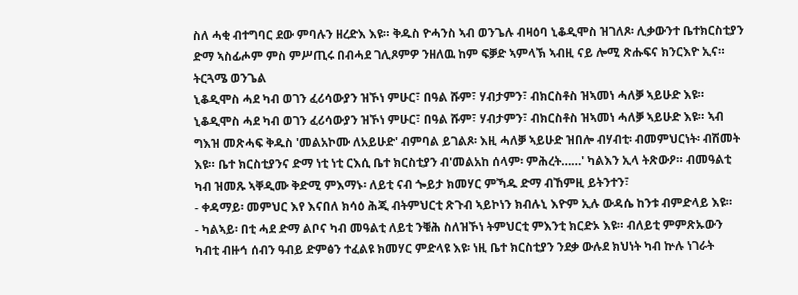ስለ ሓቂ ብተግባር ደው ምባሉን ዘረድእ እዩ። ቅዱስ ዮሓንስ ኣብ ወንጌሉ ብዛዕባ ኒቆዲሞስ ዝገለጾ፡ ሊቃውንተ ቤተክርስቲያን ድማ ኣስፊሖም ምስ ምሥጢሩ በብሓደ ገሊጾምዎ ንዘለዉ ከም ፍቓድ ኣምላኽ ኣብዚ ናይ ሎሚ ጽሑፍና ክንርእዮ ኢና።
ትርጓሜ ወንጌል
ኒቆዲሞስ ሓደ ካብ ወገን ፈሪሳውያን ዝኾነ ምሁር፣ በዓል ሹም፣ ሃብታምን፣ ብክርስቶስ ዝኣመነ ሓለቓ ኣይሁድ እዩ። ኒቆዲሞስ ሓደ ካብ ወገን ፈሪሳውያን ዝኾነ ምሁር፣ በዓል ሹም፣ ሃብታምን፣ ብክርስቶስ ዝኣመነ ሓለቓ ኣይሁድ እዩ። ኣብ ግእዝ መጽሓፍ ቅዱስ 'መልአኮሙ ለአይሁድ' ብምባል ይገልጾ፡ እዚ ሓለቓ ኣይሁድ ዝበሎ ብሃብቲ፡ ብመምህርነት፡ ብሽመት እዩ። ቤተ ክርስቲያንና ድማ ነቲ ነቲ ርእሲ ቤተ ክርስቲያን ብ'መልአከ ሰላም፡ ምሕረት……' ካልእን ኢላ ትጽውዖ። ብመዓልቲ ካብ ዝመጹ ኣቐዲሙ ቅድሚ ምእማኑ፡ ለይቲ ናብ ጐይታ ክመሃር ምኻዱ ድማ ብኸምዚ ይትንተን፣
- ቀዳማይ፡ መምህር እየ እናበለ ክሳዕ ሕጂ ብትምህርቲ ጽጉብ ኣይኮነን ክብሉኒ እዮም ኢሉ ውዳሴ ከንቱ ብምድላይ እዩ።
- ካልኣይ፡ በቲ ሓደ ድማ ልቦና ካብ መዓልቲ ለይቲ ንቑሕ ስለዝኾነ ትምህርቲ ምእንቲ ክርድኦ እዩ። ብለይቲ ምምጽኡውን ካብቲ ብዙኅ ሰብን ዓብይ ድምፅን ተፈልዩ ክመሃር ምድላዩ እዩ፡ ነዚ ቤተ ክርስቲያን ንደቃ ውሉደ ክህነት ካብ ኵሉ ነገራት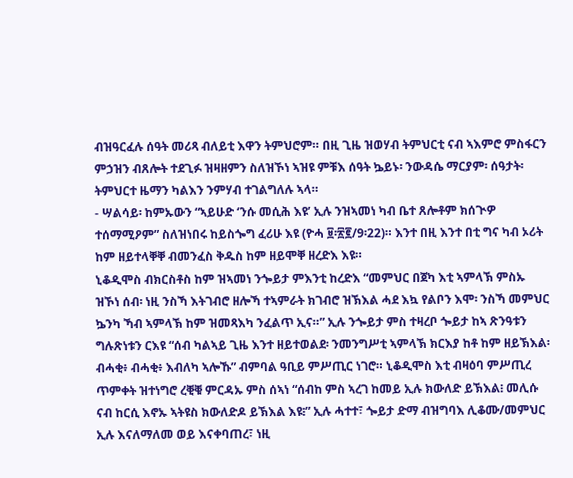ብዝዓርፈሉ ሰዓት መሪጻ ብለይቲ እዋን ትምህሮም። በዚ ጊዜ ዝወሃብ ትምህርቲ ናብ ኣእምሮ ምስፋርን ምኃዝን ብጸሎት ተደጊፉ ዝዛዘምን ስለዝኾነ ኣዝዩ ምቹእ ሰዓት ኴይኑ፡ ንውዳሴ ማርያም፡ ሰዓታት፡ ትምህርተ ዜማን ካልእን ንምሃብ ተገልግለሉ ኣላ።
- ሣልሳይ፡ ከምኡውን “ኣይሁድ ‘ንሱ መሲሕ እዩ’ ኢሉ ንዝኣመነ ካብ ቤተ ጸሎቶም ክሰጒዎ ተሰማሚዖም” ስለዝነበሩ ከይስጐግ ፈሪሁ እዩ (ዮሓ ፱፡፳፪/9፡22)። እንተ በዚ እንተ በቲ ግና ካብ ኦሪት ከም ዘይተላቐቐ ብመንፈስ ቅዱስ ከም ዘይሞቐ ዘረድእ እዩ።
ኒቆዲሞስ ብክርስቶስ ከም ዝኣመነ ንጐይታ ምእንቲ ከረድእ “መምህር በጀካ እቲ ኣምላኽ ምስኡ ዝኾነ ሰብ፡ ነዚ ንስኻ እትገብሮ ዘሎኻ ተኣምራት ክገብሮ ዝኽእል ሓደ እኳ የልቦን እሞ፡ ንስኻ መምህር ኴንካ ኻብ ኣምላኽ ከም ዝመጻእካ ንፈልጥ ኢና።” ኢሉ ንጐይታ ምስ ተዛረቦ ጐይታ ከኣ ጽንዓቱን ግሉጽነቱን ርእዩ “ሰብ ካልኣይ ጊዜ እንተ ዘይተወልደ፡ ንመንግሥቲ ኣምላኽ ክርእያ ከቶ ከም ዘይኽእል፡ ብሓቂ፥ ብሓቂ፥ እብለካ ኣሎኹ” ብምባል ዓቢይ ምሥጢር ነገሮ። ኒቆዲሞስ እቲ ብዛዕባ ምሥጢረ ጥምቀት ዝተነግሮ ረቒቑ ምርዳኡ ምስ ሰኣነ “ሰብከ ምስ ኣረገ ከመይ ኢሉ ክውለድ ይኽእል፧ መሊሱ ናብ ከርሲ እኖኡ ኣትዩስ ክውለድዶ ይኽእል እዩ፧” ኢሉ ሓተተ፣ ጐይታ ድማ ብዝግባእ ሊቆሙ/መምህር ኢሉ እናለማለመ ወይ እናቀባጠረ፣ ነዚ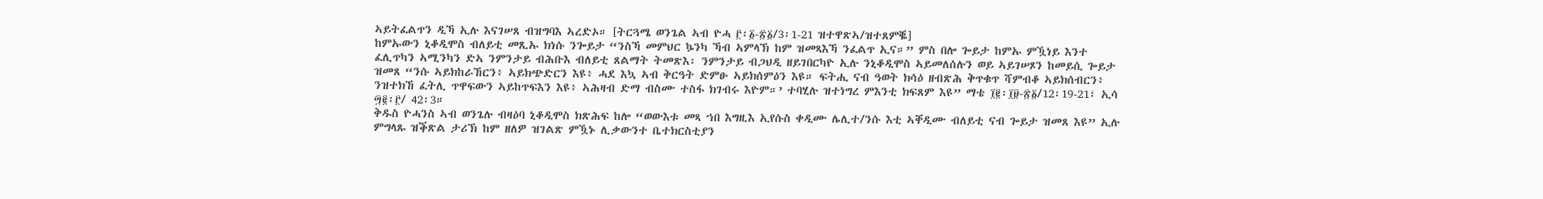ኣይትፈልጥን ዲኻ ኢሉ እናገሠጸ ብዝግባእ ኣረድኦ። [ትርጓሜ ወንጌል ኣብ ዮሓ ፫፡፩-፳፩/3፡1-21 ዝተዋጽኣ/ዝተጸምቘ]
ከምኡውን ኒቆዲሞስ ብለይቲ መጺኡ ክነሱ ንጐይታ “ንስኻ መምህር ኴንካ ኻብ ኣምላኽ ከም ዝመጻእኻ ንፈልጥ ኢና።” ምስ በሎ ጐይታ ከምኡ ምዃነይ እንተ ፈሊጥካን ኣሚንካን ድኣ ንምንታይ ብሕቡእ ብለይቲ ጸልማት ትመጽእ፡ ንምንታይ ብጋህዲ ዘይገበርካዮ ኢሉ ንኒቆዲሞስ ኣይመለሰሉን ወይ ኣይገሠጾን ከመይሲ ጐይታ ዝመጸ “ንሱ ኣይክከራኸርን፥ ኣይክጭድርን እዩ፥ ሓደ እኳ ኣብ ቅርዓት ድምፁ ኣይክሰምዕን እዩ። ፍትሒ ናብ ዓወት ክሳዕ ዘብጽሕ ቅጥቁጥ ሻምብቆ ኣይክሰብርን፥ ንዝተክኸ ፈትሊ ጥዋፍውን ኣይከጥፍእን እዩ፥ ኣሕዛብ ድማ ብስሙ ተስፋ ክገብሩ እዮም።’ ተባሂሉ ዝተነግረ ምእንቲ ክፍጸም እዩ” ማቴ ፲፪፡፲፱-፳፩/12፡19-21፣ ኢሳ ፵፪፡፫/ 42፡3።
ቅዱስ ዮሓንስ ኣብ ወንጌሉ ብዛዕባ ኒቆዲሞስ ክጽሕፍ ከሎ “ወውእቱ መጻ ኀበ እግዚእ ኢየሱስ ቀዲሙ ሌሊተ/ንሱ እቲ ኣቐዲሙ ብለይቲ ናብ ጐይታ ዝመጸ እዩ” ኢሉ ምግላጹ ዝቕጽል ታሪኽ ከም ዘለዎ ዝገልጽ ምዃኑ ሊቃውንተ ቤተክርስቲያን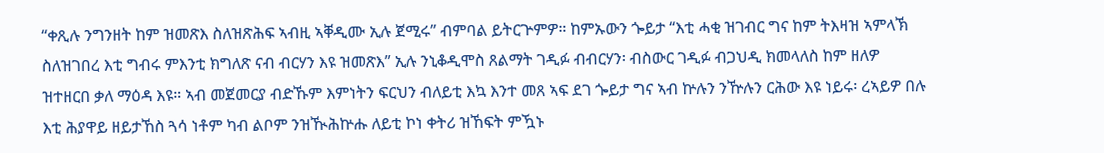“ቀጺሉ ንግንዘት ከም ዝመጽእ ስለዝጽሕፍ ኣብዚ ኣቐዲሙ ኢሉ ጀሚሩ” ብምባል ይትርጕምዎ። ከምኡውን ጐይታ “እቲ ሓቂ ዝገብር ግና ከም ትእዛዝ ኣምላኽ ስለዝገበረ እቲ ግብሩ ምእንቲ ክግለጽ ናብ ብርሃን እዩ ዝመጽእ” ኢሉ ንኒቆዲሞስ ጸልማት ገዲፉ ብብርሃን፡ ብስውር ገዲፉ ብጋህዲ ክመላለስ ከም ዘለዎ ዝተዘርበ ቃለ ማዕዳ እዩ። ኣብ መጀመርያ ብድኹም እምነትን ፍርህን ብለይቲ እኳ እንተ መጸ ኣፍ ደገ ጐይታ ግና ኣብ ኵሉን ንዅሉን ርሕው እዩ ነይሩ፡ ረኣይዎ በሉ እቲ ሕያዋይ ዘይታኸስ ጓሳ ነቶም ካብ ልቦም ንዝዂሕኵሑ ለይቲ ኮነ ቀትሪ ዝኸፍት ምዃኑ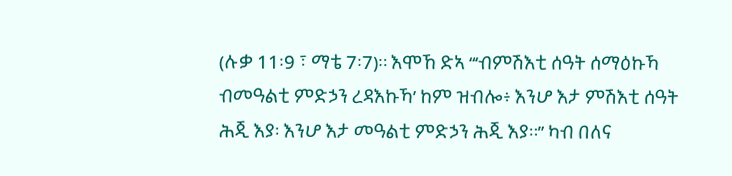(ሉቃ 11፡9 ፣ ማቴ 7፡7)። እሞኸ ድኣ “‘ብምሽእቲ ሰዓት ሰማዕኩኻ ብመዓልቲ ምድኃን ረዳእኩኻ’ ከም ዝብሎ፥ እንሆ እታ ምሽእቲ ሰዓት ሕጂ እያ፡ እንሆ እታ መዓልቲ ምድኃን ሕጂ እያ።” ካብ በለና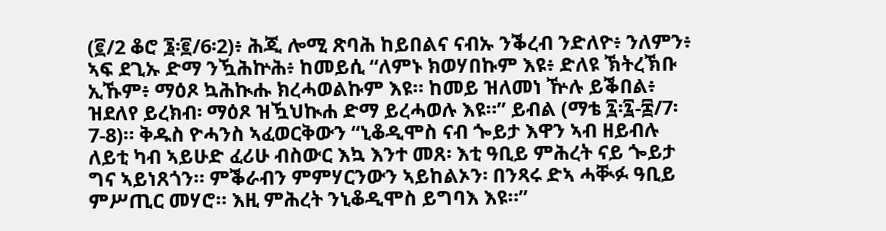(፪/2 ቆሮ ፮፡፪/6፡2)፥ ሕጂ ሎሚ ጽባሕ ከይበልና ናብኡ ንቕረብ ንድለዮ፥ ንለምን፥ ኣፍ ደጊኡ ድማ ንዃሕኵሕ፥ ከመይሲ “ለምኑ ክወሃበኩም እዩ፥ ድለዩ ኽትረኽቡ ኢኹም፥ ማዕጾ ኳሕኲሑ ክረሓወልኩም እዩ። ከመይ ዝለመነ ዅሉ ይቕበል፥ ዝደለየ ይረክብ፡ ማዕጾ ዝዃህኲሐ ድማ ይረሓወሉ እዩ።” ይብል (ማቴ ፯፡፯-፰/7፡7-8)። ቅዱስ ዮሓንስ ኣፈወርቅውን “ኒቆዲሞስ ናብ ጐይታ እዋን ኣብ ዘይብሉ ለይቲ ካብ ኣይሁድ ፈሪሁ ብስውር እኳ እንተ መጸ፡ እቲ ዓቢይ ምሕረት ናይ ጐይታ ግና ኣይነጸጎን። ምቕራብን ምምሃርንውን ኣይከልኦን፡ በንጻሩ ድኣ ሓቚፉ ዓቢይ ምሥጢር መሃሮ። እዚ ምሕረት ንኒቆዲሞስ ይግባእ እዩ።”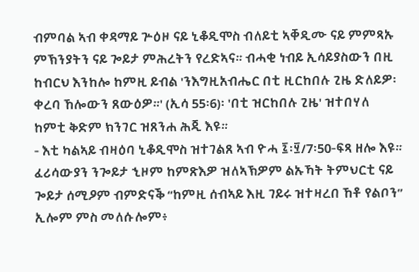ብምባል ኣብ ቀዳማይ ጕዕዞ ናይ ኒቆዲሞስ ብለይቲ ኣቐዲሙ ናይ ምምጻኡ ምኽንያትን ናይ ጐይታ ምሕረትን የረድኣና። ብሓቂ ነብይ ኢሳይያስውን በዚ ከብርህ እንከሎ ከምዚ ይብል 'ንእግዚአብሔር በቲ ዚርከበሉ ጊዜ ድለይዎ፡ ቀረባ ኸሎውን ጸውዕዎ።' (ኢሳ 55፡6)፡ 'በቲ ዝርከበሉ ጊዜ' ዝተበሃለ ከምቲ ቅድም ክንገር ዝጸንሐ ሕጂ እዩ።
- እቲ ካልኣይ ብዛዕባ ኒቆዲሞስ ዝተገልጸ ኣብ ዮሓ ፯፡፶/7፡50-ፍጻ ዘሎ እዩ።
ፈሪሳውያን ንጐይታ ኂዞም ከምጽእዎ ዝለኣኽዎም ልኡኻት ትምህርቲ ናይ ጐይታ ሰሚዖም ብምድናቕ “ከምዚ ሰብኣይ እዚ ገይሩ ዝተዛረበ ኸቶ የልቦን” ኢሎም ምስ መለሱሎም፥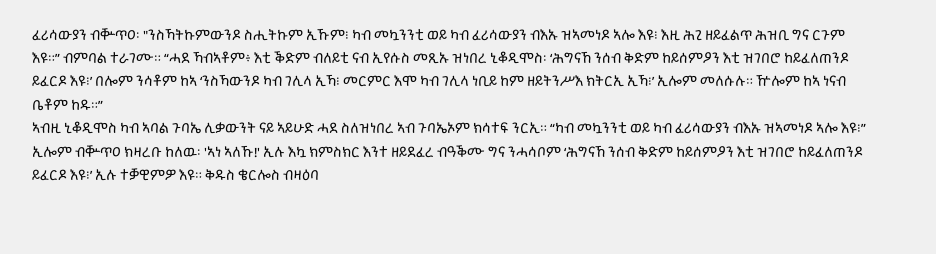ፈሪሳውያን ብቝጥዐ፡ "ንስኻትኩምውንዶ ስሒትኩም ኢኹም፧ ካብ መኳንንቲ ወይ ካብ ፈሪሳውያን ብእኡ ዝኣመነዶ ኣሎ እዩ፧ እዚ ሕጊ ዘይፈልጥ ሕዝቢ ግና ርጉም እዩ።” ብምባል ተራገሙ። “ሓደ ኻብኣቶም፥ እቲ ቕድም ብለይቲ ናብ ኢየሱስ መጺኡ ዝነበረ ኒቆዲሞስ፡ ‘ሕግናኸ ንሰብ ቅድም ከይሰምዖን እቲ ዝገበሮ ከይፈለጠንዶ ይፈርዶ እዩ፧’ በሎም ንሳቶም ከኣ ‘ንስኻውንዶ ካብ ገሊላ ኢኻ፧ መርምር እሞ ካብ ገሊላ ነቢይ ከም ዘይትንሥእ ክትርኢ ኢኻ፧’ ኢሎም መለሱሉ። ዅሎም ከኣ ነናብ ቤቶም ከዱ።”
ኣብዚ ኒቆዲሞስ ካብ ኣባል ጉባኤ ሊቃውንት ናይ ኣይሁድ ሓደ ስለዝነበረ ኣብ ጉባኤኦም ክሳተፍ ንርኢ። “ካብ መኳንንቲ ወይ ካብ ፈሪሳውያን ብእኡ ዝኣመነዶ ኣሎ እዩ፧” ኢሎም ብቝጥዐ ክዛረቡ ከለዉ፡ 'ኣነ ኣለኹ!' ኢሉ እኳ ክምስክር እንተ ዘይደፈረ ብዓቕሙ ግና ንሓሳቦም ‘ሕግናኸ ንሰብ ቅድም ከይሰምዖን እቲ ዝገበሮ ከይፈለጠንዶ ይፈርዶ እዩ፧’ ኢሉ ተቓዊምዎ እዩ። ቅዱስ ቄርሎስ ብዛዕባ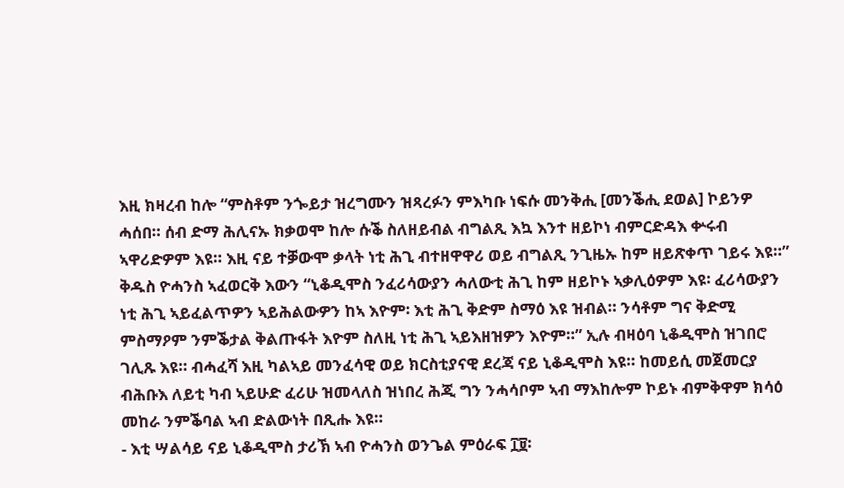እዚ ክዛረብ ከሎ “ምስቶም ንጐይታ ዝረግሙን ዝጻረፉን ምእካቡ ነፍሱ መንቅሒ [መንቕሒ ደወል] ኮይንዎ ሓሰበ። ሰብ ድማ ሕሊናኡ ክቃወሞ ከሎ ሱቕ ስለዘይብል ብግልጺ እኳ እንተ ዘይኮነ ብምርድዳእ ቍሩብ ኣዋሪድዎም እዩ። እዚ ናይ ተቓውሞ ቃላት ነቲ ሕጊ ብተዘዋዋሪ ወይ ብግልጺ ንጊዜኡ ከም ዘይጽቀጥ ገይሩ እዩ።” ቅዱስ ዮሓንስ ኣፈወርቅ እውን “ኒቆዲሞስ ንፈሪሳውያን ሓለውቲ ሕጊ ከም ዘይኮኑ ኣቃሊዕዎም እዩ፡ ፈሪሳውያን ነቲ ሕጊ ኣይፈልጥዎን ኣይሕልውዎን ከኣ እዮም፡ እቲ ሕጊ ቅድም ስማዕ እዩ ዝብል። ንሳቶም ግና ቅድሚ ምስማዖም ንምቕታል ቅልጡፋት እዮም ስለዚ ነቲ ሕጊ ኣይእዘዝዎን እዮም።” ኢሉ ብዛዕባ ኒቆዲሞስ ዝገበሮ ገሊጹ እዩ። ብሓፈሻ እዚ ካልኣይ መንፈሳዊ ወይ ክርስቲያናዊ ደረጃ ናይ ኒቆዲሞስ እዩ። ከመይሲ መጀመርያ ብሕቡእ ለይቲ ካብ ኣይሁድ ፈሪሁ ዝመላለስ ዝነበረ ሕጂ ግን ንሓሳቦም ኣብ ማእከሎም ኮይኑ ብምቅዋም ክሳዕ መከራ ንምቕባል ኣብ ድልውነት በጺሑ እዩ።
- እቲ ሣልሳይ ናይ ኒቆዲሞስ ታሪኽ ኣብ ዮሓንስ ወንጌል ምዕራፍ ፲፱፡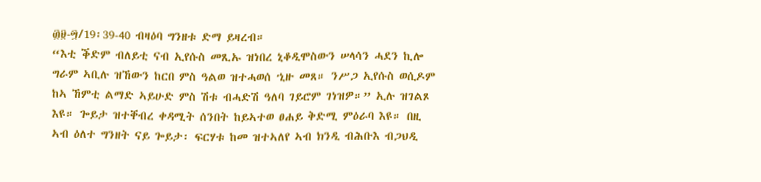፴፱-፵/19፡39-40 ብዛዕባ ግንዘቱ ድማ ይዛረብ።
“እቲ ቕድም ብለይቲ ናብ ኢየሱስ መጺኡ ዝነበረ ኒቆዲሞስውን ሠላሳን ሓደን ኪሎ ግራም ኣቢሉ ዝኸውን ከርበ ምስ ዓልወ ዝተሓወሰ ኂዙ መጸ። ንሥጋ ኢየሱስ ወሲዶም ከኣ ኸምቲ ልማድ ኣይሁድ ምስ ሽቱ ብሓድሽ ዓለባ ገይሮም ገነዝዎ።” ኢሉ ዝገልጾ እዩ። ጐይታ ዝተቐብረ ቀዳሚት ሰንበት ከይኣተወ ፀሐይ ቅድሚ ምዕራባ እዩ። በዚ ኣብ ዕለተ ግንዘት ናይ ጐይታ፡ ፍርሃቱ ከመ ዝተኣለየ ኣብ ክንዲ ብሕቡእ ብጋህዲ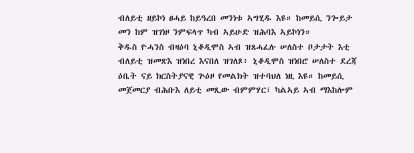ብለይቲ ዘይኮነ ፀሓይ ከይዓረበ መንነቱ ኣግሂዱ እዩ። ከመይሲ ንጐይታ መን ከም ዝገነዞ ንምፍላጥ ካብ ኣይሁድ ዝሕባእ ኣይኮነን።
ቅዱስ ዮሓንስ ብዛዕባ ኒቆዲሞስ ኣብ ዝጸሓፈሉ ሠለስተ ቦታታት እቲ ብለይቲ ዝመጽእ ዝነበረ እናበለ ዝገለጾ፥ ኒቆዲሞስ ዝነበሮ ሠለስተ ደረጃ ዕቤት ናይ ክርስትያናዊ ጕዕዞ የመልክት ዝተባህለ ነዚ እዩ። ከመይሲ መጀመርያ ብሕቡእ ለይቲ መጺው ብምምሃር፣ ካልኣይ ኣብ ማእከሎም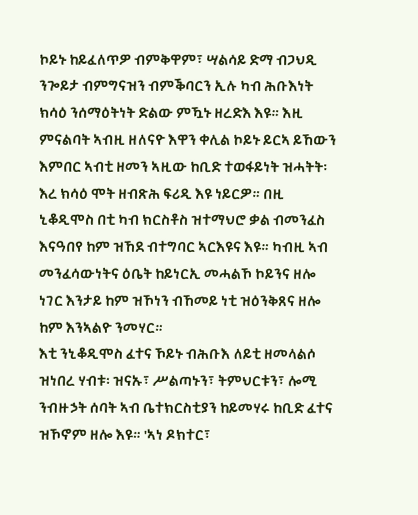ኮይኑ ከይፈለጥዎ ብምቅዋም፣ ሣልሳይ ድማ ብጋህዲ ንጐይታ ብምግናዝን ብምቕባርን ኢሉ ካብ ሕቡእነት ክሳዕ ንሰማዕትነት ድልው ምዃኑ ዘረድእ እዩ። እዚ ምናልባት ኣብዚ ዘለናዮ እዋን ቀሊል ኮይኑ ይርኣ ይኸውን እምበር ኣብቲ ዘመን ኣዚው ከቢድ ተወፋይነት ዝሓትት፡ እረ ክሳዕ ሞት ዘብጽሕ ፍሪዲ እዩ ነይርዎ። በዚ ኒቆዲሞስ በቲ ካብ ክርስቶስ ዝተማህሮ ቃል ብመንፈስ እናዓበየ ከም ዝኸደ ብተግባር ኣርእዩና እዩ። ካብዚ ኣብ መንፈሳውነትና ዕቤት ከይነርኢ መሓልኾ ኮይንና ዘሎ ነገር እንታይ ከም ዝኾነን ብኸመይ ነቲ ዝዕንቅጸና ዘሎ ከም እንኣልዮ ንመሃር።
እቲ ንኒቆዲሞስ ፈተና ኾይኑ ብሕቡእ ለይቲ ዘመላልሶ ዝነበረ ሃብቱ፡ ዝናኡ፣ ሥልጣኑን፣ ትምህርቱን፣ ሎሚ ንብዙኃት ሰባት ኣብ ቤተክርስቲያን ከይመሃሩ ከቢድ ፈተና ዝኾኖም ዘሎ እዩ። 'ኣነ ዶክተር፣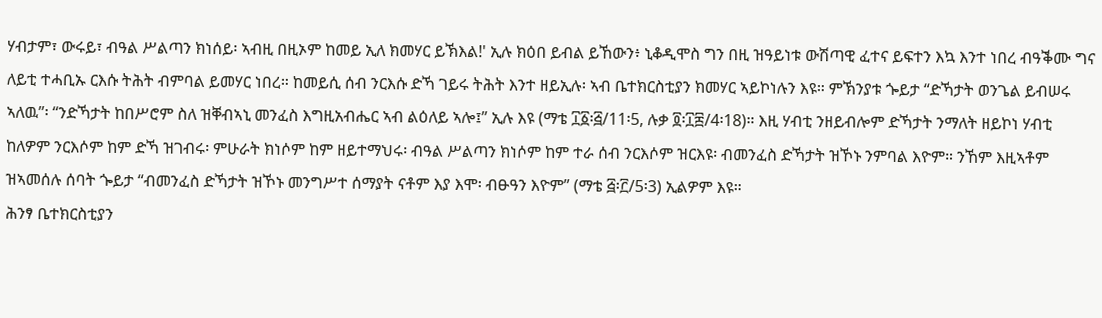ሃብታም፣ ውሩይ፣ ብዓል ሥልጣን ክነሰይ፡ ኣብዚ በዚኦም ከመይ ኢለ ክመሃር ይኽእል!' ኢሉ ክዕበ ይብል ይኸውን፥ ኒቆዲሞስ ግን በዚ ዝዓይነቱ ውሽጣዊ ፈተና ይፍተን እኳ እንተ ነበረ ብዓቕሙ ግና ለይቲ ተሓቢኡ ርእሱ ትሕት ብምባል ይመሃር ነበረ። ከመይሲ ሰብ ንርእሱ ድኻ ገይሩ ትሕት እንተ ዘይኢሉ፡ ኣብ ቤተክርስቲያን ክመሃር ኣይኮነሉን እዩ። ምኽንያቱ ጐይታ “ድኻታት ወንጌል ይብሠሩ ኣለዉ”፡ “ንድኻታት ከበሥሮም ስለ ዝቐብኣኒ መንፈስ እግዚአብሔር ኣብ ልዕለይ ኣሎ፤” ኢሉ እዩ (ማቴ ፲፩፡፭/11፡5, ሉቃ ፬፡፲፰/4፡18)። እዚ ሃብቲ ንዘይብሎም ድኻታት ንማለት ዘይኮነ ሃብቲ ከለዎም ንርእሶም ከም ድኻ ዝገብሩ፡ ምሁራት ክነሶም ከም ዘይተማህሩ፡ ብዓል ሥልጣን ክነሶም ከም ተራ ሰብ ንርእሶም ዝርእዩ፡ ብመንፈስ ድኻታት ዝኾኑ ንምባል እዮም። ንኸም እዚኣቶም ዝኣመሰሉ ሰባት ጐይታ “ብመንፈስ ድኻታት ዝኾኑ መንግሥተ ሰማያት ናቶም እያ እሞ፡ ብፁዓን እዮም” (ማቴ ፭፡፫/5፡3) ኢልዎም እዩ።
ሕንፃ ቤተክርስቲያን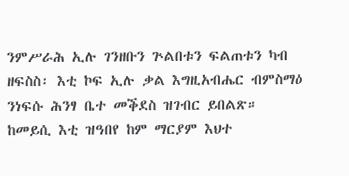ንምሥራሕ ኢሉ ገንዘቡን ጕልበቱን ፍልጠቱን ካብ ዘፍስስ፡ እቲ ኮፍ ኢሉ ቃል እግዚአብሔር ብምስማዕ ንነፍሱ ሕንፃ ቤተ መቕደስ ዝገብር ይበልጽ። ከመይሲ እቲ ዝዓበየ ከም ማርያም እህተ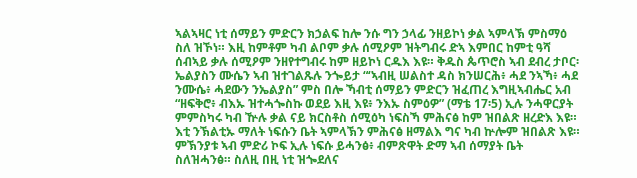ኣልኣዛር ነቲ ሰማይን ምድርን ክኃልፍ ከሎ ንሱ ግን ኃላፊ ንዘይኮነ ቃል ኣምላኽ ምስማዕ ስለ ዝኾነ። እዚ ከምቶም ካብ ልቦም ቃሉ ሰሚዖም ዝትግብሩ ድኣ እምበር ከምቲ ዓሻ ሰብኣይ ቃሉ ሰሚዖም ንዘየተግብሩ ከም ዘይኮነ ርዱእ እዩ። ቅዱስ ጴጥሮስ ኣብ ደብረ ታቦር፡ ኤልያስን ሙሴን ኣብ ዝተገልጹሉ ንጐይታ “‘ኣብዚ ሠልስተ ዳስ ክንሠርሕ፥ ሓደ ንኣኻ፥ ሓደ ንሙሴ፥ ሓደውን ንኤልያስ” ምስ በሎ ኻብቲ ሰማይን ምድርን ዝፈጠረ እግዚኣብሔር አብ “ዘፍቅሮ፥ ብእኡ ዝተሓጐስኩ ወደይ እዚ እዩ፥ ንእኡ ስምዕዎ” (ማቴ 17፡5) ኢሉ ንሓዋርያት ምምስካሩ ካብ ዅሉ ቃል ናይ ክርስቶስ ሰሚዕካ ነፍስኻ ምሕናፅ ከም ዝበልጽ ዘረድእ እዩ። እቲ ንኽልቲኡ ማለት ነፍሱን ቤት ኣምላኽን ምሕናፅ ዘማልእ ግና ካብ ኵሎም ዝበልጽ እዩ። ምኽንያቱ ኣብ ምድሪ ኮፍ ኢሉ ነፍሱ ይሓንፅ፥ ብምጽዋት ድማ ኣብ ሰማያት ቤት ስለዝሓንፅ። ስለዚ በዚ ነቲ ዝጐደለና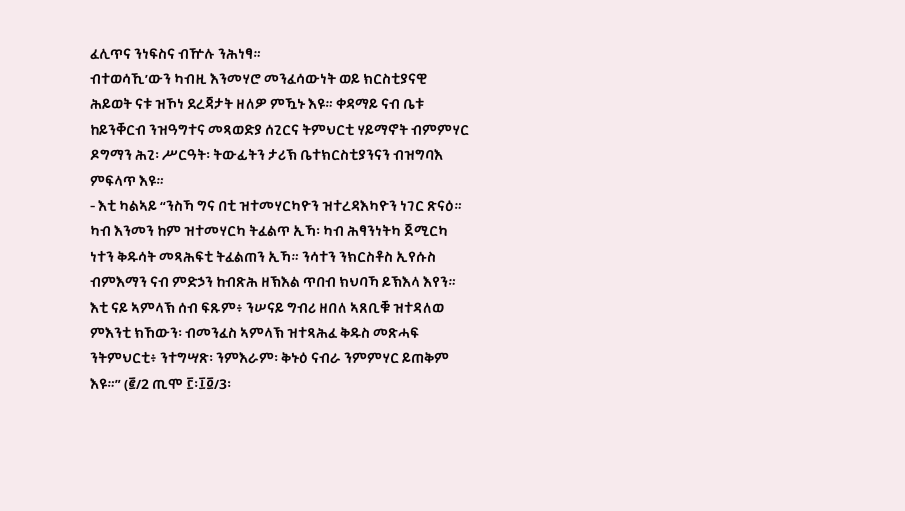ፈሊጥና ንነፍስና ብዅሉ ንሕነፃ።
ብተወሳኺ’ውን ካብዚ እንመሃሮ መንፈሳውነት ወይ ክርስቲያናዊ ሕይወት ናቱ ዝኾነ ደረጃታት ዘለዎ ምዃኑ እዩ። ቀዳማይ ናብ ቤቱ ከይንቐርብ ንዝዓግተና መጻወድያ ሰጊርና ትምህርቲ ሃይማኖት ብምምሃር ዶግማን ሕጊ፡ ሥርዓት፡ ትውፊትን ታሪኽ ቤተክርስቲያንናን ብዝግባእ ምፍላጥ እዩ።
- እቲ ካልኣይ “ንስኻ ግና በቲ ዝተመሃርካዮን ዝተረዳእካዮን ነገር ጽናዕ። ካብ እንመን ከም ዝተመሃርካ ትፈልጥ ኢኻ፡ ካብ ሕፃንነትካ ጀሚርካ ነተን ቅዱሳት መጻሕፍቲ ትፈልጠን ኢኻ። ንሳተን ንክርስቶስ ኢየሱስ ብምእማን ናብ ምድኃን ከብጽሕ ዘኽእል ጥበብ ክህባኻ ይኽእላ እየን። እቲ ናይ ኣምላኽ ሰብ ፍጹም፥ ንሠናይ ግብሪ ዘበለ ኣጸቢቑ ዝተዳለወ ምእንቲ ክኸውን፡ ብመንፈስ ኣምላኽ ዝተጻሕፈ ቅዱስ መጽሓፍ ንትምህርቲ፥ ንተግሣጽ፡ ንምእራም፡ ቅኑዕ ናብራ ንምምሃር ይጠቅም እዩ።” (፪/2 ጢሞ ፫፡፲፬/3፡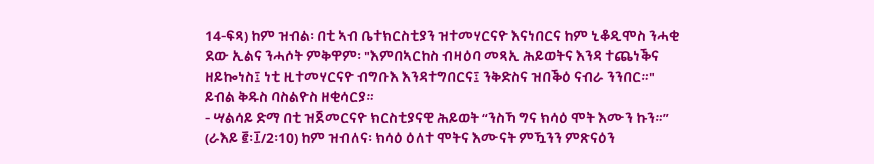14-ፍጻ) ከም ዝብል፡ በቲ ኣብ ቤተክርስቲያን ዝተመሃርናዮ እናነበርና ከም ኒቆዲሞስ ንሓቂ ደው ኢልና ንሓሶት ምቅዋም፡ "እምበኣርከስ ብዛዕባ መጻኢ ሕይወትና እንዳ ተጨነቕና ዘይኰነስ፤ ነቲ ዚተመሃርናዮ ብግቡእ እንዳተግበርና፤ ንቅድስና ዝበቕዕ ናብራ ንንበር።" ይብል ቅዱስ ባስልዮስ ዘቂሳርያ።
- ሣልሳይ ድማ በቲ ዝጀመርናዮ ክርስቲያናዊ ሕይወት “ንስኻ ግና ክሳዕ ሞት እሙን ኩን።” (ራእይ ፪፡፲/2፡10) ከም ዝብለና፡ ክሳዕ ዕለተ ሞትና እሙናት ምዃንን ምጽናዕን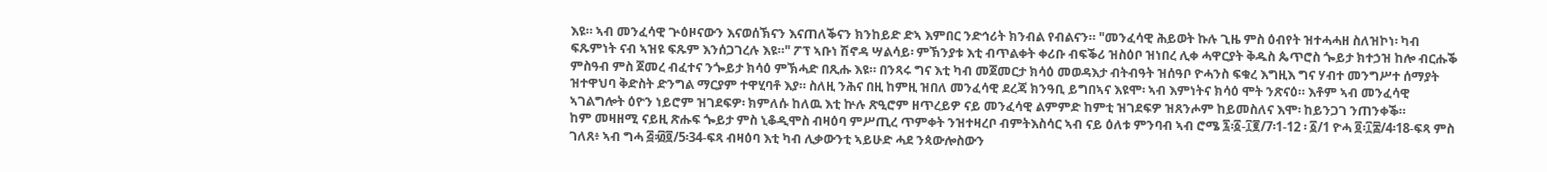እዩ። ኣብ መንፈሳዊ ጕዕዞናውን እናወሰኽናን እናጠለቕናን ክንከይድ ድኣ እምበር ንድኅሪት ክንብል የብልናን። "መንፈሳዊ ሕይወት ኩሉ ጊዜ ምስ ዕብየት ዝተሓሓዘ ስለዝኮነ፡ ካብ ፍጹምነት ናብ ኣዝዩ ፍጹም እንሰጋገረሉ እዩ።" ፖፕ ኣቡነ ሽኖዳ ሣልሳይ፡ ምኽንያቱ እቲ ብጥልቀት ቀሪቡ ብፍቕሪ ዝስዕቦ ዝነበረ ሊቀ ሓዋርያት ቅዱስ ጴጥሮስ ጐይታ ክተኃዝ ከሎ ብርሑቕ ምስዓብ ምስ ጀመረ ብፈተና ንጐይታ ክሳዕ ምኽሓድ በጺሑ እዩ። በንጻሩ ግና እቲ ካብ መጀመርታ ክሳዕ መወዳእታ ብትብዓት ዝሰዓቦ ዮሓንስ ፍቁረ እግዚእ ግና ሃብተ መንግሥተ ሰማያት ዝተዋህባ ቅድስት ድንግል ማርያም ተዋሂባቶ እያ። ስለዚ ንሕና በዚ ከምዚ ዝበለ መንፈሳዊ ደረጃ ክንዓቢ ይግበኣና እዩሞ፡ ኣብ እምነትና ክሳዕ ሞት ንጽናዕ። እቶም ኣብ መንፈሳዊ ኣገልግሎት ዕዮን ነይሮም ዝገደፍዎ፡ ክምለሱ ከለዉ እቲ ኵሉ ጽዒሮም ዘጥረይዎ ናይ መንፈሳዊ ልምምድ ከምቲ ዝገደፍዎ ዝጸንሖም ከይመስለና እሞ፡ ከይንጋገ ንጠንቀቕ።
ከም መዛዘሚ ናይዚ ጽሑፍ ጐይታ ምስ ኒቆዲሞስ ብዛዕባ ምሥጢረ ጥምቀት ንዝተዛረቦ ብምትእስሳር ኣብ ናይ ዕለቱ ምንባብ ኣብ ሮሜ ፯፡፩-፲፪/7፡1-12 ፡ ፩/1 ዮሓ ፬፡፲፰/4፡18-ፍጻ ምስ ገለጸ፥ ኣብ ግሓ ፭፡፴፬/5፡34-ፍጻ ብዛዕባ እቲ ካብ ሊቃውንቲ ኣይሁድ ሓደ ንጳውሎስውን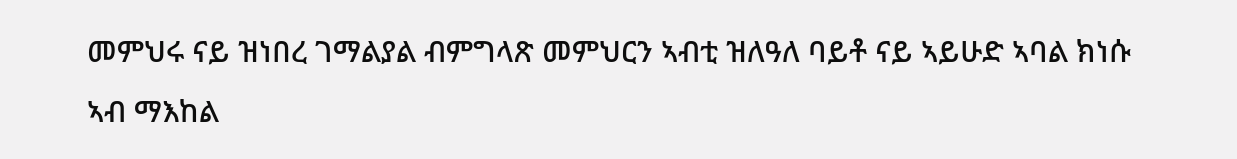መምህሩ ናይ ዝነበረ ገማልያል ብምግላጽ መምህርን ኣብቲ ዝለዓለ ባይቶ ናይ ኣይሁድ ኣባል ክነሱ ኣብ ማእከል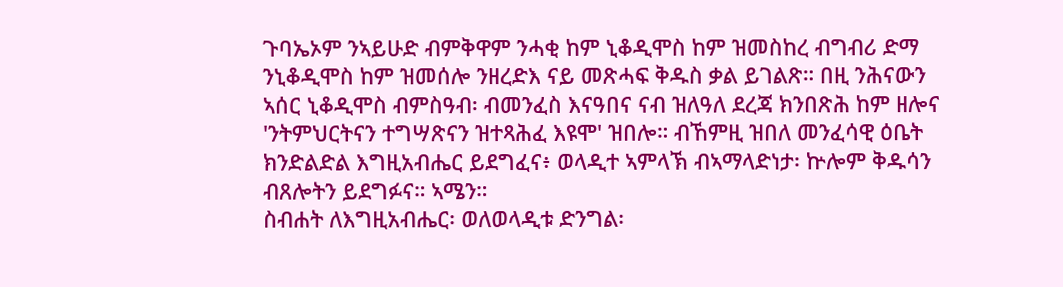ጉባኤኦም ንኣይሁድ ብምቅዋም ንሓቂ ከም ኒቆዲሞስ ከም ዝመስከረ ብግብሪ ድማ ንኒቆዲሞስ ከም ዝመሰሎ ንዘረድእ ናይ መጽሓፍ ቅዱስ ቃል ይገልጽ። በዚ ንሕናውን ኣሰር ኒቆዲሞስ ብምስዓብ፡ ብመንፈስ እናዓበና ናብ ዝለዓለ ደረጃ ክንበጽሕ ከም ዘሎና 'ንትምህርትናን ተግሣጽናን ዝተጻሕፈ እዩሞ' ዝበሎ። ብኸምዚ ዝበለ መንፈሳዊ ዕቤት ክንድልድል እግዚአብሔር ይደግፈና፥ ወላዲተ ኣምላኽ ብኣማላድነታ፡ ኵሎም ቅዱሳን ብጸሎትን ይደግፉና። ኣሜን።
ስብሐት ለእግዚአብሔር፡ ወለወላዲቱ ድንግል፡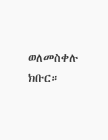ወለመስቀሉ ክቡር።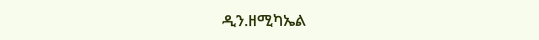ዲን.ዘሚካኤል